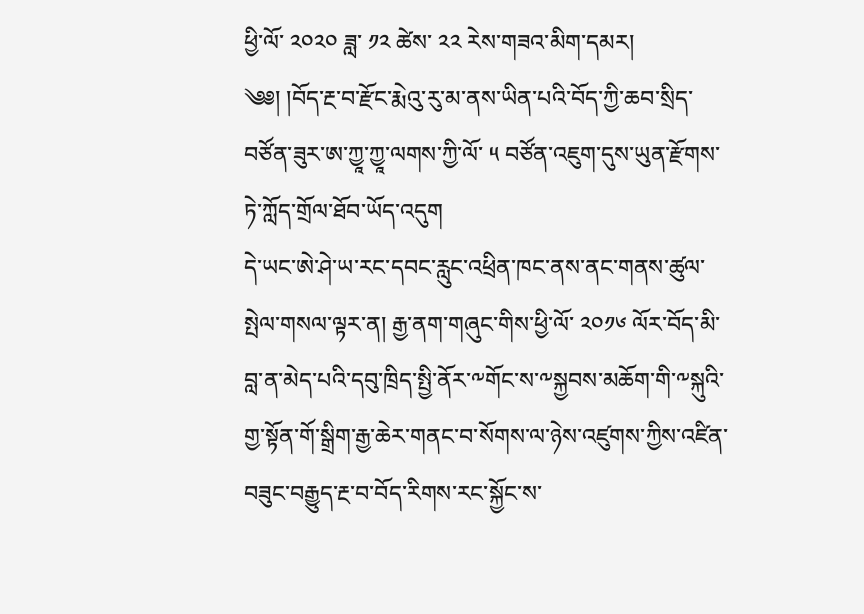ཕྱི་ལོ་ ༢༠༢༠ ཟླ་ ༡༢ ཚེས་ ༢༢ རེས་གཟའ་མིག་དམར།
༄༅། །བོད་རྔ་བ་རྫོང་རྨེའུ་རུ་མ་ནས་ཡིན་པའི་བོད་ཀྱི་ཆབ་སྲིད་བཙོན་ཟུར་ཨ་ཀྱཱ་ཀྱཱ་ལགས་ཀྱི་ལོ་ ༥ བཙོན་འཇུག་དུས་ཡུན་རྫོགས་ཏེ་ཀློད་གྲོལ་ཐོབ་ཡོད་འདུག
དེ་ཡང་ཨེ་ཤེ་ཡ་རང་དབང་རླུང་འཕྲིན་ཁང་ནས་ནང་གནས་ཚུལ་སྤེལ་གསལ་ལྟར་ན། རྒྱ་ནག་གཞུང་གིས་ཕྱི་ལོ་ ༢༠༡༦ ལོར་བོད་མི་བླ་ན་མེད་པའི་དབུ་ཁྲིད་སྤྱི་ནོར་༸གོང་ས་༸སྐྱབས་མཆོག་གི་༸སྐུའི་གྱ་སྟོན་གོ་སྒྲིག་རྒྱ་ཆེར་གནང་བ་སོགས་ལ་ཉེས་འཛུགས་ཀྱིས་འཛིན་བཟུང་བརྒྱུད་རྔ་བ་བོད་རིགས་རང་སྐྱོང་ས་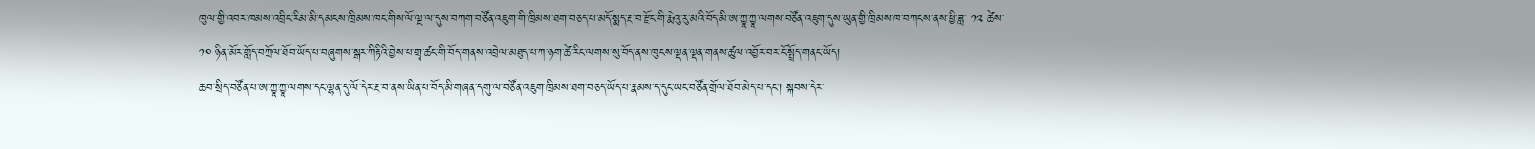ཁུལ་གྱི་འབར་ཁམས་འབྲིང་རིམ་མི་དམངས་ཁྲིམས་ཁང་གིས་ལོ་ལྔ་ལ་དུས་བཀག་བཙོན་འཇུག་གི་ཁྲིམས་ཐག་བཅད་པ་མདོ་སྨད་རྔ་བ་རྫོང་གི་རྨེའུ་རུ་མའི་བོད་མི་ཨ་ཀྱཱ་ཀྱཱ་ལགས་བཙོན་འཇུག་དུས་ཡུན་གྱི་ཁྲིམས་ཁ་བཀངས་ནས་ཕྱི་ཟླ་ ༡༢ ཚེས་ ༡༠ ཉིན་མོར་གློད་བཀྲོལ་ཐོབ་ཡོད་པ་བཞུགས་སྒར་ཀིརྟིའི་བྱེས་པ་གྲྭ་ཚང་གི་བོད་གནས་འབྲེལ་མཐུད་པ་ཀ་ཉག་ཚེ་རིང་ལགས་སུ་བོད་ནས་ཁུངས་ལྡན་ལྡན་གནས་ཚུལ་འབྱོར་བར་ངོ་སྤྲོད་གནང་ཡོད།
ཆབ་སྲིད་བཙོན་པ་ཨ་ཀྱཱ་ཀྱཱ་ལགས་དང་ལྷན་དུ་ལོ་དེར་རྔ་བ་ནས་ཡིན་པ་བོད་མི་གཞན་དགུ་ལ་བཙོན་འཇུག་ཁྲིམས་ཐག་བཅད་ཡོད་པ་རྣམས་ད་དུང་ཡང་བཙོན་གྲོལ་ཐོབ་མེད་པ་དང་། སྐབས་དེར་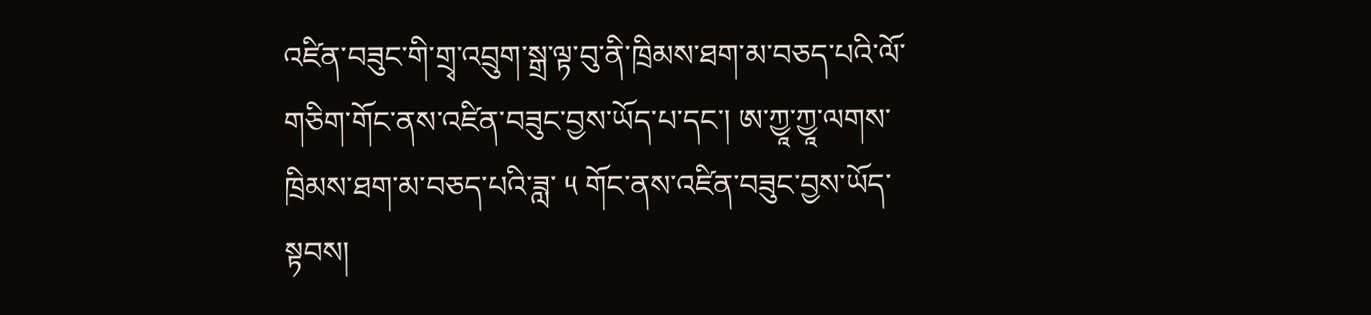འཛིན་བཟུང་གི་གྲྭ་འབྲུག་སྒྲ་ལྟ་བུ་ནི་ཁྲིམས་ཐག་མ་བཅད་པའི་ལོ་གཅིག་གོང་ནས་འཛིན་བཟུང་བྱས་ཡོད་པ་དང་། ཨ་ཀྱཱ་ཀྱཱ་ལགས་ཁྲིམས་ཐག་མ་བཅད་པའི་ཟླ་ ༥ གོང་ནས་འཛིན་བཟུང་བྱས་ཡོད་སྟབས།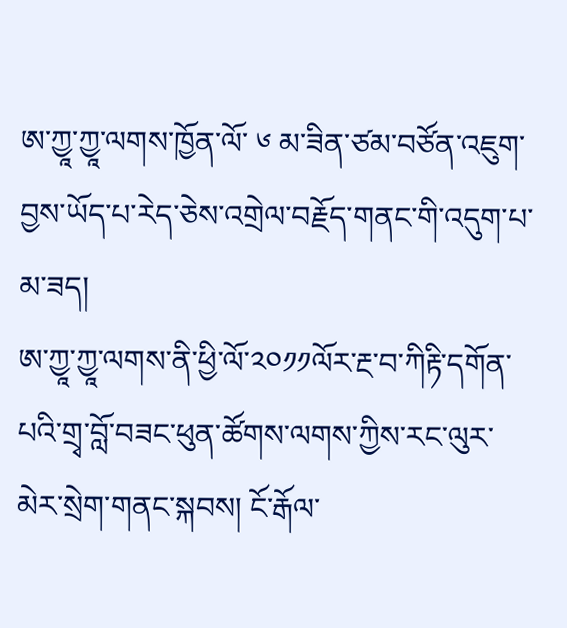ཨ་ཀྱཱ་ཀྱཱ་ལགས་ཁྱོན་ལོ་ ༦ མ་ཟིན་ཙམ་བཙོན་འཇུག་བྱས་ཡོད་པ་རེད་ཅེས་འགྲེལ་བརྗོད་གནང་གི་འདུག་པ་མ་ཟད།
ཨ་ཀྱཱ་ཀྱཱ་ལགས་ནི་ཕྱི་ལོ་༢༠༡༡ལོར་རྔ་བ་ཀིརྟི་དགོན་པའི་གྲྭ་བློ་བཟང་ཕུན་ཚོགས་ལགས་ཀྱིས་རང་ལུར་མེར་སྲེག་གནང་སྐབས། ངོ་རྒོལ་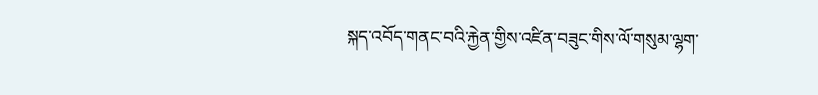སྐད་འབོད་གནང་བའི་རྐྱེན་གྱིས་འཛིན་བཟུང་གིས་ལོ་གསུམ་ལྷག་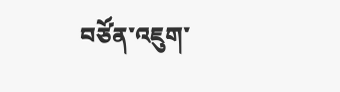བཙོན་འཇུག་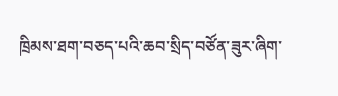ཁྲིམས་ཐག་བཅད་པའི་ཆབ་སྲིད་བཙོན་ཟུར་ཞིག་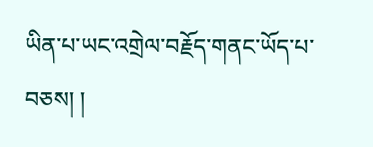ཡིན་པ་ཡང་འགྲེལ་བརྗོད་གནང་ཡོད་པ་བཅས། །